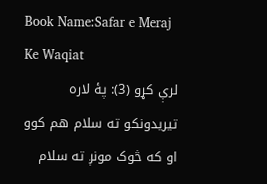Book Name:Safar e Meraj Ke Waqiat
لرې کړو (3): پۀ لاره تيريدونکو ته سلام هم کوو او که څوک مونږ ته سلام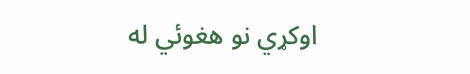اوکړي نو هغوئي له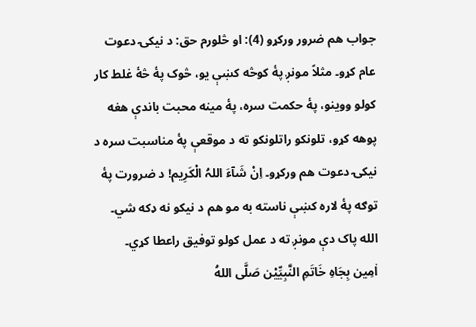جواب هم ضرور ورکړو (4): او څلورم حق: د نيکۍ دعوت عام کړو۔ مثلاً مونږ پۀ کوڅه کښې يو، څوک پۀ څۀ غلط کار کولو ووينو، پۀ حکمت سره، پۀ مينه محبت باندې هغه پوهه کړو، تلونکو راتلونکو ته د موقعې پۀ مناسبت سره د نيکۍ دعوت هم ورکړو۔ اِنْ شَآءَ اللہُ الْکَرِیم! د ضرورت پۀ توګه پۀ لاره کښې ناسته به مو هم د نيکو نه ډکه شي۔
الله پاک دې مونږ ته د عمل کولو توفيق راعطا کړي۔
اٰمِین بِجَاہِ خَاتَمِ النَّبِیِّيْن صَلَّى اللهُ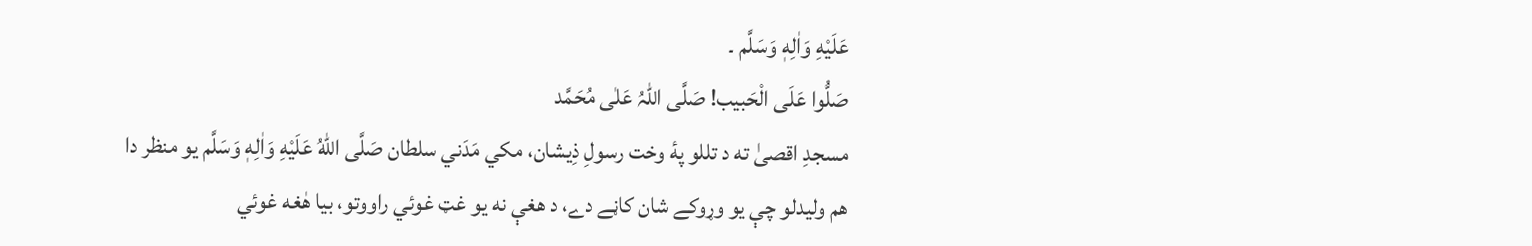عَلَيْهِ وَاٰلِهٖ وَسَلَّم ۔
صَلُّوا عَلَی الْحَبیب! صَلَّی اللّٰہُ عَلٰی مُحَمَّد
مسجدِ اقصیٰ ته د تللو پۀ وخت رسولِ ذِيشان، مکي مَدَني سلطان صَلَّى اللهُ عَلَيْهِ وَاٰلِهٖ وَسَلَّم يو منظر دا هم وليدلو چې يو وړوکے شان کاڼے دے، د هغې نه يو غټ غوئي راووتو، بيا هٰغه غوئي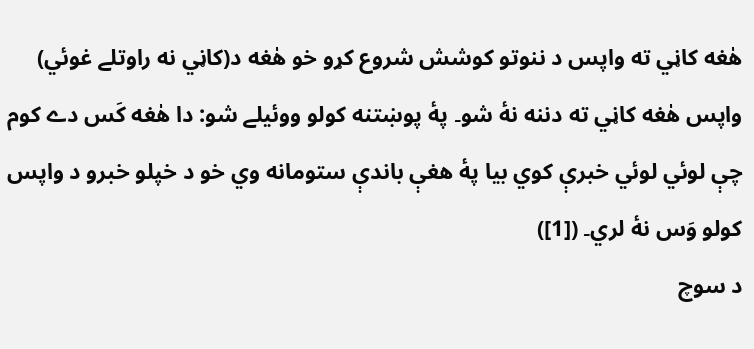هٰغه کاڼي ته واپس د ننوتو کوشش شروع کړو خو هٰغه د(کاڼي نه راوتلے غوئي) واپس هٰغه کاڼي ته دننه نۀ شو۔ پۀ پوښتنه کولو ووئيلے شو: دا هٰغه کَس دے کوم چې لوئي لوئي خبرې کوي بيا پۀ هغې باندې ستومانه وي خو د خپلو خبرو د واپس کولو وَس نۀ لري۔ ([1])
د سوچ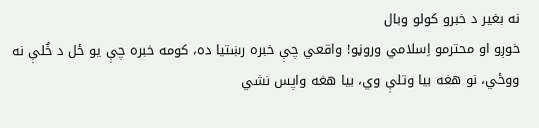نه بغير د خبرو کولو وبال
خوږو او محترمو اِسلامي وروڼو! واقعي چې خبره رښتيا ده، کومه خبره چې يو ځل د خُلې نه ووځي، نو هغه بيا وتلې وي، بيا هغه واپس نشي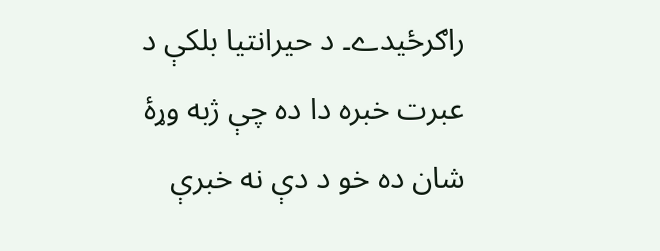راګرځيدے۔ د حيرانتيا بلکې د عبرت خبره دا ده چې ژبه وړۀ شان ده خو د دې نه خبرې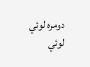دومره لوئي لوئي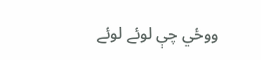ووځي چې لوئے لوئے